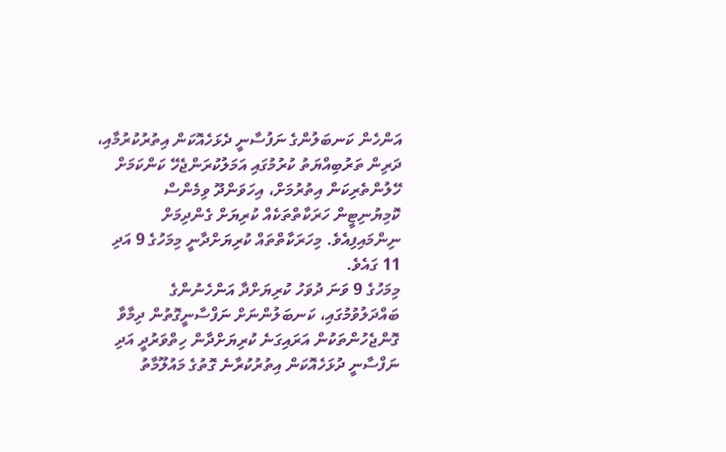އަންހެން ކަނބަލުންގެ ނަފުސާނީ ދެޅަހެއޮކަން އިތުރުކުރުމާއި، ދަރިން ތަރުބިއްޔަތު ކުރުމުގައި އަމަލުކުރަންޖެހޭ ކަންކަމަށް ހޭލުންތެރިކަން އިތުރުމަށް، އިހަވަންދޫ ވިމެންސް ކޮމިޔުނިޓީން ހަރަކާތްތަކެއް ކުރިޔަށް ގެންދިމަށް ނިންމައިފިއެވެ. މިހަރަކާތްތައް ކުރިޔަށްދާނީ މިމަހުގެ 9 އަދި 11 ގައެވެ.
މިމަހުގެ 9 ވަނަ ދުވަހު ކުރިޔަށްދާ އަންހެނުންގެ ބައްދަލުވުމުގައި، ކަނބަލުންނަށް ނަފްސާނީގޮތުން ދިމާވާ ގޮންޖެހުންތަކުން އަރައިގަނެ ކުރިޔަށްދާން ހިތްވަރުދީ އަދި ނަފްސާނީ ދުޅަހެއޮކަން އިތުރުކުރާނެ ގޮތުގެ މައުލޫމާތު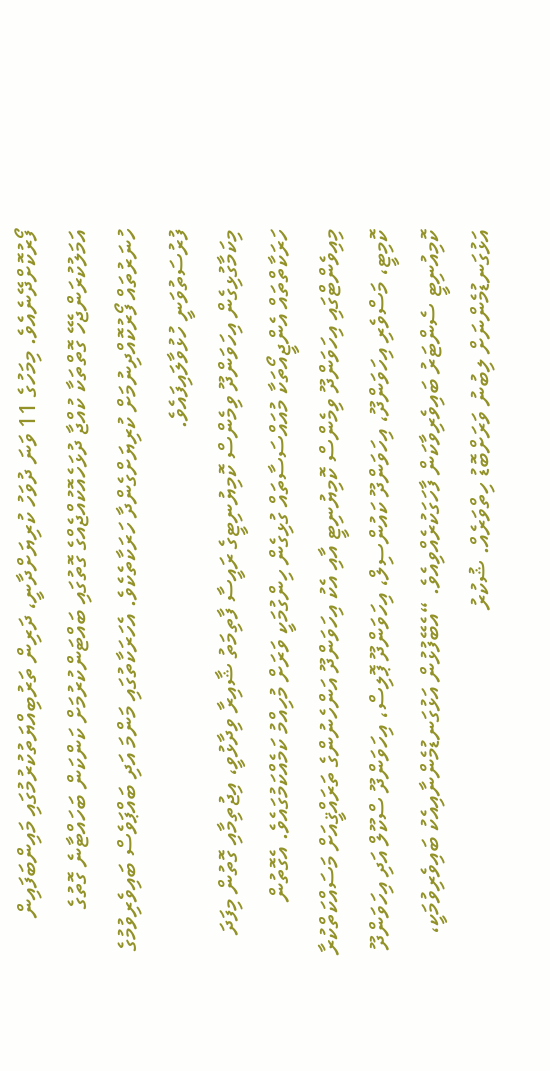ފޯރުކޮށްދޭނެއެވެ. މިމަހުގެ 11 ވަނަ ދުވަހު ކުރިޔަށްދާނީ، ދަރިން ތަރުބިއްޔަތުކުރުމުގައި މައިންބަފައިން އަމަލުކުރަންޖެހޭ ގޮތްތަކާ ކުއްޖާ ދުޅަހެއޮކުއްޖެއްގެ ގޮތުގައި ބައްޓަންކުރުމަށް ކަންކަން ބަހައްޓާނެ ގޮތުގެ ހުނަރުތައް ފޯރުކޮއްދިނުމަށް ކުރިޔަށްގެންދާ ހަރަކާތެކެވެ. އެހަރަކާތުގައި މަންމަ އަދި ބައްޕަވެސް ބައިވެރިވުމުގެ ފުރުސަތުވަނީ ހުޅުވާލައިފައެވެ.
މިކަމާގުޅިގެން އިހަވަންދޫ ވިމެންސް ކޮމިޔުނިޓީގެ ރައީސާ ފާތިމަތު ޝާއިރާ ވިދާޅުވީ، އިޖުތިމާއި ގޮތުން މިފަދަ ހަރަކާތްތައް އެންޖީއޯތަކާ މުއައްސަސާތައް ގުޅިގެން ހިންގުމަކީ ވަރަށް މުހިއްމު ކަމެއްކަމުގައެވެ. އެގޮތުން މިއިވެންޓްގައި އިހަވަންދޫ ވިމެންސް ކޮމިޔުނިޓީ އާއި އެކު އިހަވަންދޫ އަންހެނުންގެ ތަރައްޤީއަށް މަސައްކަތްކުރާ ކޮމިޓީ، މަސްވެރި އިހަވަންދޫ، އިހަވަންދޫ ކައުންސިލް، އިހަވަންދޫ ޕޮލިސް، އިހަވަންދޫ ސްކޫލް އަދި އިހަވަންދޫ ކޮމިއުނިޓީ ސެންޓަރު ބައިވެރިވާކަން ފާހަގަކުރެއްވިއެވެ. “އެބޭފުޅުން އަޅުގަނޑުމެންނާއިއެކު ބައިވެރިވުމަކީ، އަޅުގަނޑުމެންނަށް ލިބުނު ވަރަށްބޮޑު ހިތްވަރެއް. ޝުކުރު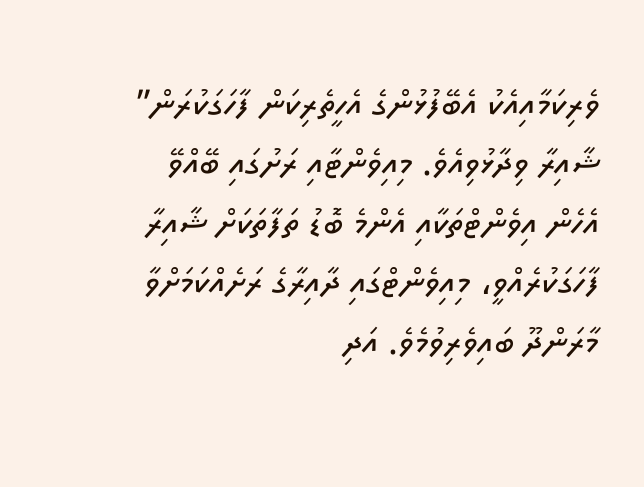ވެރިކަމާއިއެކު އެބޭފުޅުންގެ އެހީތެރިކަން ފާހަގަކުރަން” ޝާއިރާ ވިދާޅުވިއެވެ. މިއިވެންޓާއި ރަށުގައި ބޭއްވޭ އެހެން އިވެންޓްތަކާއި އެންމެ ބޮޑު ތަފާތަކަށް ޝާއިރާ ފާހަގަކުރެއްވީ، މިއިވެންޓްގައި ދާއިރާގެ ރަށެއްކަމަށްވާ މާރަންދޫ ބައިވެރިވުމެވެ. އަދި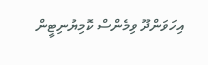އިހަވަންދޫ ވިމެންސް ކޮމިޔުނިޓީން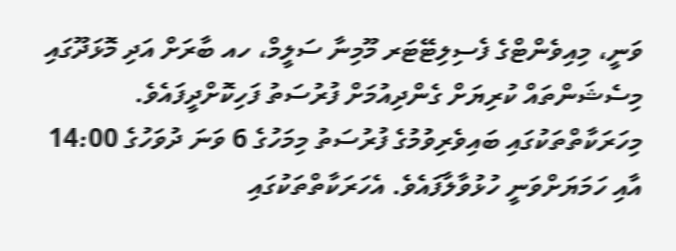ވަނީ، މިއިވެންޓްގެ ފެސިލިޓޭޓަރ މޫމިނާ ސަލީމް، ހއ ބާރަށް އަދި މޮޅަދޫގައި މިސެޝަންތައް ކުރިޔަށް ގެންދިއުމަށް ފުރުސަތު ފަހިކޮށްދީފައެވެ.
މިހަރަކާތްތަކުގައި ބައިވެރިވުމުގެ ފުރުސަތު މިމަހުގެ 6 ވަނަ ދުވަހުގެ 14:00 އާއި ހަމަޔަށްވަނީ ހުޅުވާލާފައެވެ. އެހަރަކާތްތަކުގައި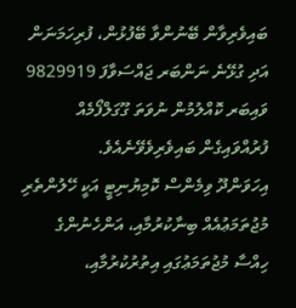ބައިވެރިވާން ބޭނުންވާ ބޭފުޅުން، ފުރިހަމަނަން އަދި ގުޅޭނެ ނަންބަރ ޖައްސަވާފަ 9829919 ވައިބަރ ކޮއްލުމުން ނުވަތަ ގޫގަލްފޯމެއް ފުރުއްވައިގެން ބައިވެރިވެވޭނެއެވެ.
އިހަވަންދޫ ވިމެންސް ކޮމިޔުނިޓީ އަކީ ހޭލުންތެރި މުޖުތަމަޢުއެއް ބިނާކުރުމާއި، އަންހެނުންގެ ހިއްސާ މުޖުތަމަޢުގައި އިތުރުކުރުމާއި،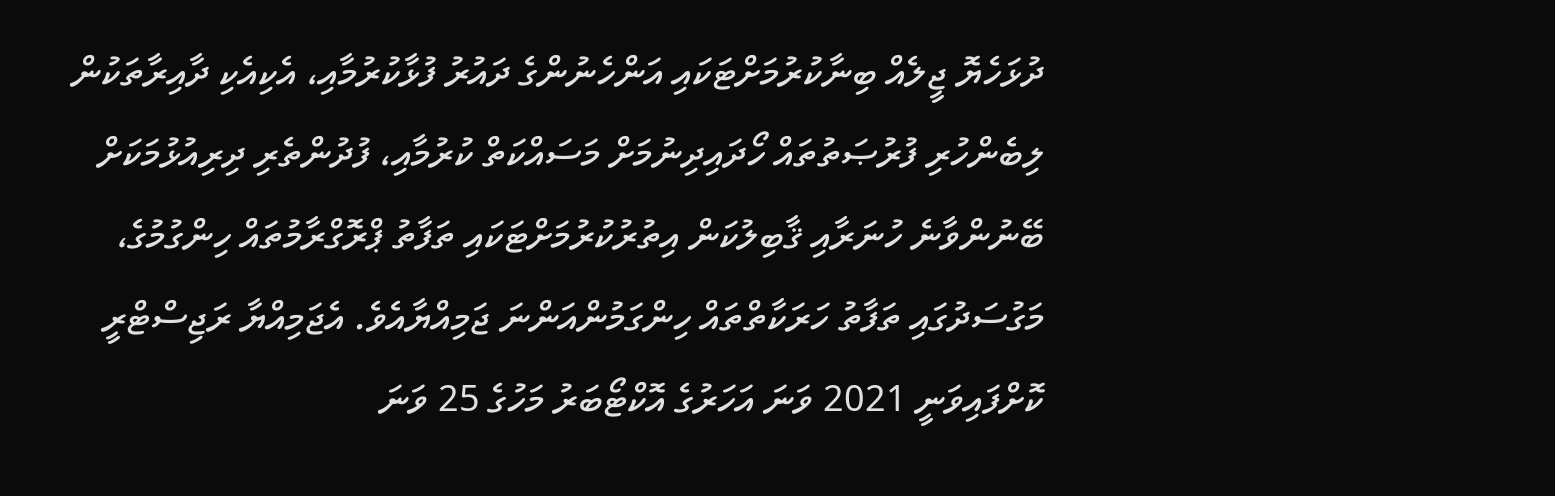ދުޅަހެޔޮ ޖީލެއް ބިނާކުރުމަށްޓަކައި އަންހެނުންގެ ދައުރު ފުޅާކުރުމާއި، އެކިއެކި ދާއިރާތަކުން ލިބެންހުރި ފުރުޞަތުތައް ހޯދައިދިނުމަށް މަސައްކަތް ކުރުމާއި، ފުދުންތެރި ދިރިއުޅުމަކަށް ބޭނުންވާނެ ހުނަރާއި ޤާބިލުކަން އިތުރުކުރުމަށްޓަކައި ތަފާތު ޕްރޮގްރާމުތައް ހިންގުމުގެ، މަގުސަދުގައި ތަފާތު ހަރަކާތްތައް ހިންގަމުންއަންނަ ޖަމިއްޔާއެވެ. އެޖަމިއްޔާ ރަޖިސްޓްރީ ކޮށްފައިވަނީ 2021 ވަނަ އަހަރުގެ އޮކްޓޯބަރު މަހުގެ 25 ވަނަ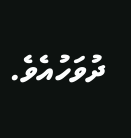ދުވަހުއެވެ.